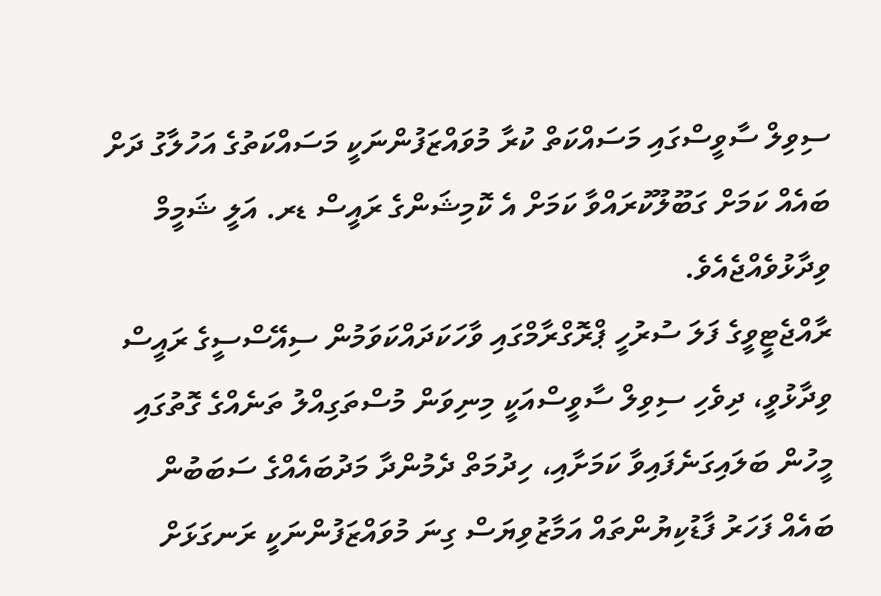ސިވިލް ސާވީސްގައި މަސައްކަތް ކުރާ މުވައްޒަފުންނަކީ މަސައްކަތުގެ އަހުލާގު ދަށް ބައެއް ކަމަށް ގަބޫލޫކުރައްވާ ކަމަށް އެ ކޮމިޝަންގެ ރައީސް ޑރ. އަލީ ޝަމީމް ވިދާޅުވެއްޖެއެވެ.
ރާއްޖެޓީވީގެ ފަލަ ސުރުހީ ޕްރޮގްރާމްގައި ވާހަކަދައްކަވަމުން ސިއޭސްސީގެ ރައީސް ވިދާޅުވީ، ދިވެހި ސިވިލް ސާވީސްއަކީ މިނިވަން މުސްތަގިއްލު ތަނެއްގެ ގޮތުގައި މީހުން ބަލައިގަނެފައިވާ ކަމަށާއި، ހިދުމަތް ދެމުންދާ މަދުބައެއްގެ ސަބަބުން ބައެއް ފަހަރު ފާޑުކިޔުންތައް އަމާޒުވިޔަސް ގިނަ މުވައްޒަފުންނަކީ ރަނގަޅަށް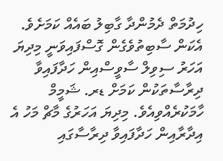ހިދުމަތް ދެމުންދާ ގާބިލު ބައެއް ކަމަށެވެ.
އެކަން ސާބިތުވެގެން ގޮސްފައިވަނީ މިދިޔަ އަހަރު ސިވިލް ސާވީސްއިން ހަދާފައިވާ ދިރާސާތަކުން ކަމަށް ޑރ. ޝަމީމް ހާމަކުރެއްވިއެވެ. މިދިޔަ އަހަރުގެ މާޗް މަހު އެ އިދާރާއިން ހަދާފައިވާ ދިރާސާގައި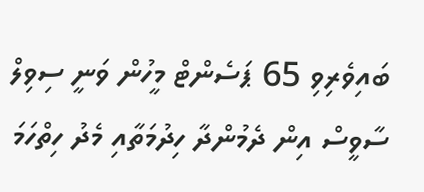ބައިވެރިވި 65 ޕަސެންޓް މީހުން ވަނީ ސިވިލް ސާވީސް އިން ދެމުންދާ ހިދުމަތާއި މެދު ހިތްހަމަ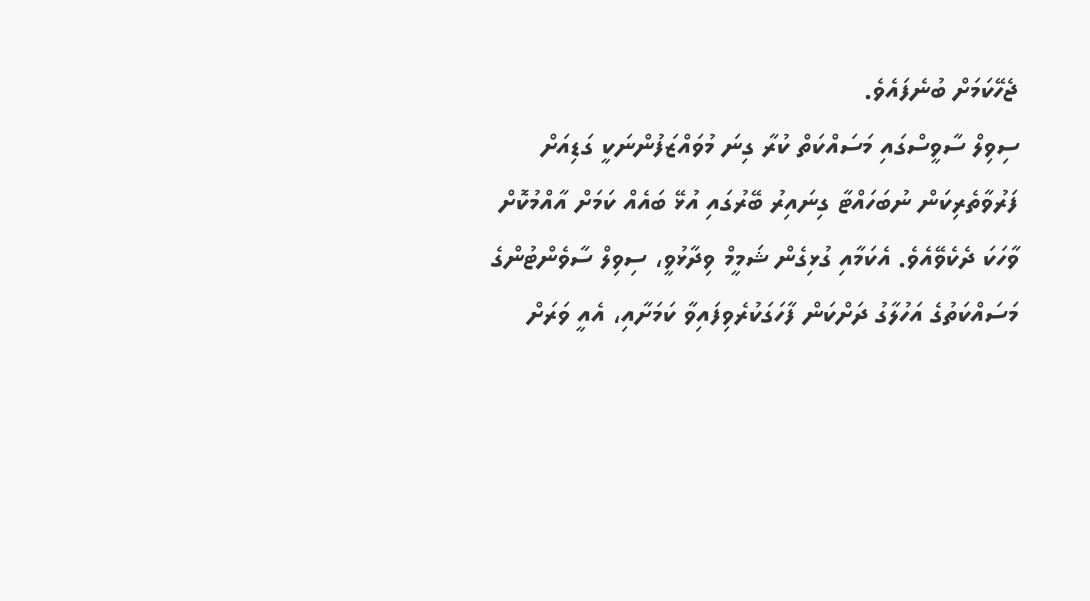ޖެހޭކަމަށް ބުނެފައެވެ.
ސިވިލް ސާވީސްގައި މަސައްކަތް ކުރާ ގިނަ މުވައްޒަފުންނަކީ ގަޑިއަށް ފަރުވާތެރިކަން ނުބަހައްޓާ ގިނައިރު ބޭރުގައި އުޅޭ ބައެއް ކަމަށް އާއްމުކޮށް ވާހަކަ ދެކެވޭއެވެ. އެކަމާއި ގުޅިގެން ޝަމީމް ވިދާޅުވީ، ސިވިލް ސާވެންޓުންގެ މަސައްކަތުގެ އަހުލާގު ދަށްކަން ފާހަގަކުރެވިފައިވާ ކަމަށާއި، އެއީ ވަރަށް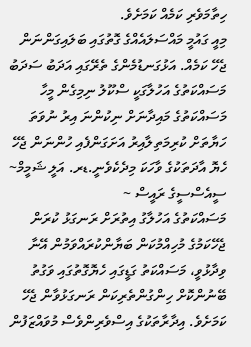ހިތާމަވެރި ކަމެއް ކަމަށެވެ.
މިއީ ގައުމީ މައްސަލައެއްގެ ގޮތުގައި ބަލައިގަންނަން ޖެހޭ ކަމެއް. އަޅުގަނޑުމެންގެ ތެރޭގައި އަދަބު ސަދަބު މަސައްކަތުގެ އަހުލާގަކީ ސްކޫލު ނިމިގެން މީހާ މަސައްކަތުގެ މައިދާނަށް ނިކުންނަ އިރު ނުވަތަ ހަޔާތަށް ކުރިމަތިލާއިރު އަށަގަންފެއި ހުންނަން ޖެހޭ ހެޔޮ އާދަތަކުގެ ވާހަކަ މިދެކެވެނީ.ޑރ. އަލީ ޝަމީމް~ ސީއެސްސީގެ ރައީސް ~
މަސައްކަތުގެ އަހުލާގު އިތުރަށް ރަނގަޅު ކުރަން ޖެހޭކަމުގެ މުހިއްމުކަން ބަޔާންކުރައްވަމުން އޭނާ ވިދާޅުވީ، މަސައްކަތު ގަޑީގައި ހެޔޮގޮތުގައި ވަގުތު ބޭނުންކޮށް ހިންގުންތެރިކަން ރަނގަޅުވާން ޖެހޭ ކަމަށެވެ. އިދާރާތަކުގެ އިސްވެރިންވެސް މުވައްޒަފުން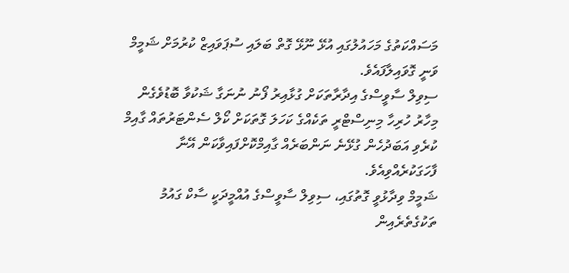މަސައްކަތުގެ މަހައުލުގައި އުޅޭ ނޫޅޭ ގޮތް ބަލައި ސުޕަވައިޒް ކުރުމަށް ޝަމީމް ވަނީ ގޮވައިލާފައެވެ.
ސިވިލް ސާވީސްގެ އިދާރާތަކަށް ގުޅާއިރު ފޯނު ނުނަގާ ޝަކުވާ ބޮޑުވެގެން މިހާރު ހުރިހާ މިނިސްޓްރީ ތަކެއްގެ ކަހަލަ ގޮތަކަށް ކޯލް ސެންޓަރުތައް ގާއިމް ކުރެވި އަބަދުހެން ގުޅޭނެ ނަންބަރެއް ގާއިމްކޮށްފައިވާކަން އޭނާ ފާހަގަކުރެއްވިއެވެ.
ޝަމީމް ވިދާޅުވީ ގޮތުގައި، ސިވިލް ސާވީސްގެ އުއްމީދަކީ ސާކް ގައުމު ތަކުގެތެރެއިން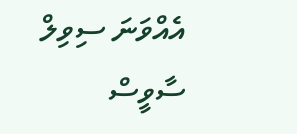އެއްވަނަ ސިވިލް ސާވީސް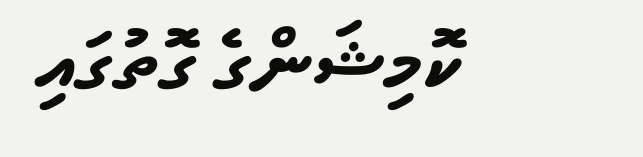ކޮމިޝަންގެ ގޮތުގައި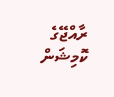ރާއްޖޭގެ ކޮމިޝަން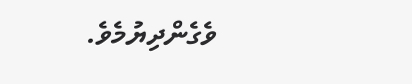ވެގެންދިޔުމެވެ.